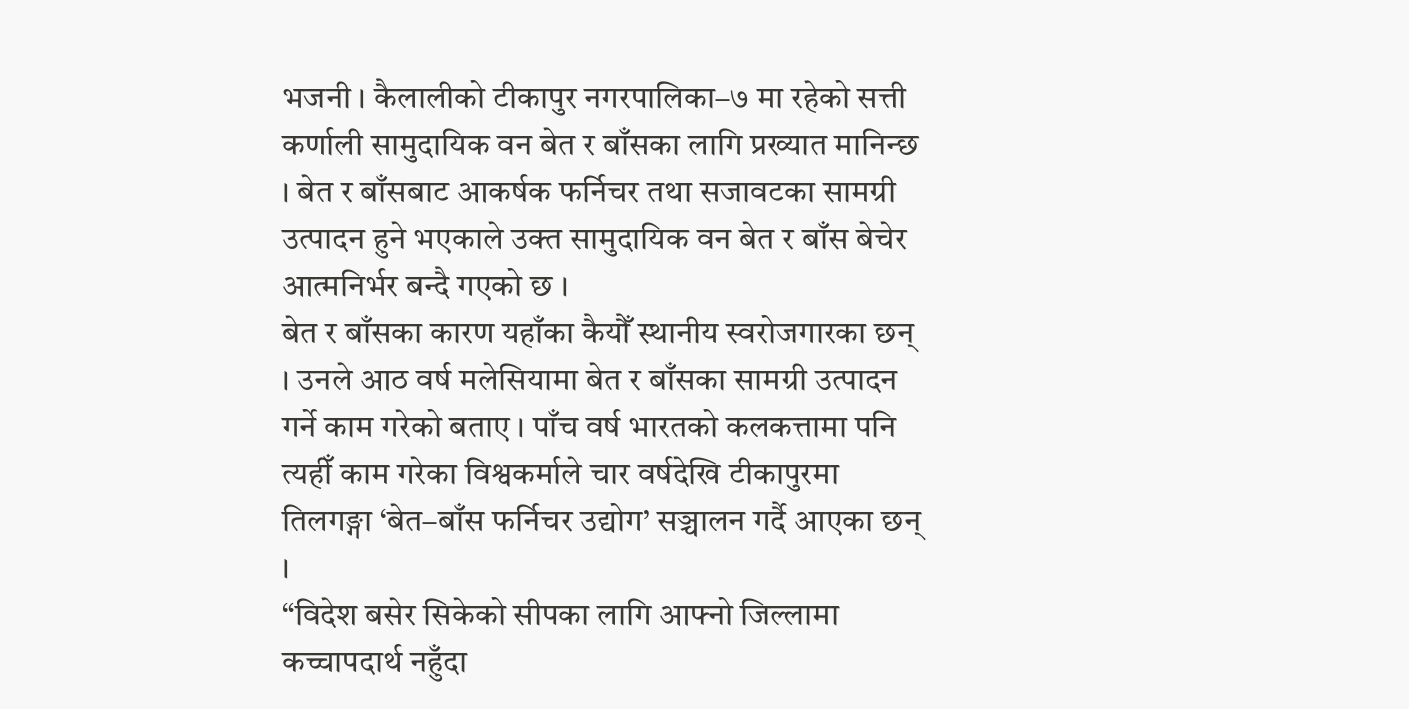भजनी । कैलालीको टीकापुर नगरपालिका–७ मा रहेको सत्ती कर्णाली सामुदायिक वन बेत र बाँसका लागि प्रख्यात मानिन्छ । बेत र बाँसबाट आकर्षक फर्निचर तथा सजावटका सामग्री उत्पादन हुने भएकाले उक्त सामुदायिक वन बेत र बाँस बेचेर आत्मनिर्भर बन्दै गएको छ ।
बेत र बाँसका कारण यहाँका कैयौँ स्थानीय स्वरोजगारका छन् । उनले आठ वर्ष मलेसियामा बेत र बाँसका सामग्री उत्पादन गर्ने काम गरेको बताए । पाँच वर्ष भारतको कलकत्तामा पनि त्यहीँ काम गरेका विश्वकर्माले चार वर्षदेखि टीकापुरमा तिलगङ्गा ‘बेत–बाँस फर्निचर उद्योग’ सञ्चालन गर्दै आएका छन् ।
“विदेश बसेर सिकेको सीपका लागि आफ्नो जिल्लामा कच्चापदार्थ नहुँदा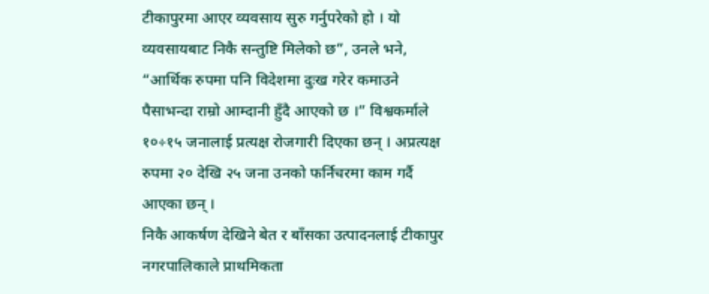टीकापुरमा आएर व्यवसाय सुरु गर्नुपरेको हो । यो व्यवसायबाट निकै सन्तुष्टि मिलेको छ”, उनले भने, “आर्थिक रुपमा पनि विदेशमा दुःख गरेर कमाउने पैसाभन्दा राम्रो आम्दानी हुँदै आएको छ ।” विश्वकर्माले १०÷१५ जनालाई प्रत्यक्ष रोजगारी दिएका छन् । अप्रत्यक्ष रुपमा २० देखि २५ जना उनको फर्निचरमा काम गर्दै आएका छन् ।
निकै आकर्षण देखिने बेत र बाँसका उत्पादनलाई टीकापुर नगरपालिकाले प्राथमिकता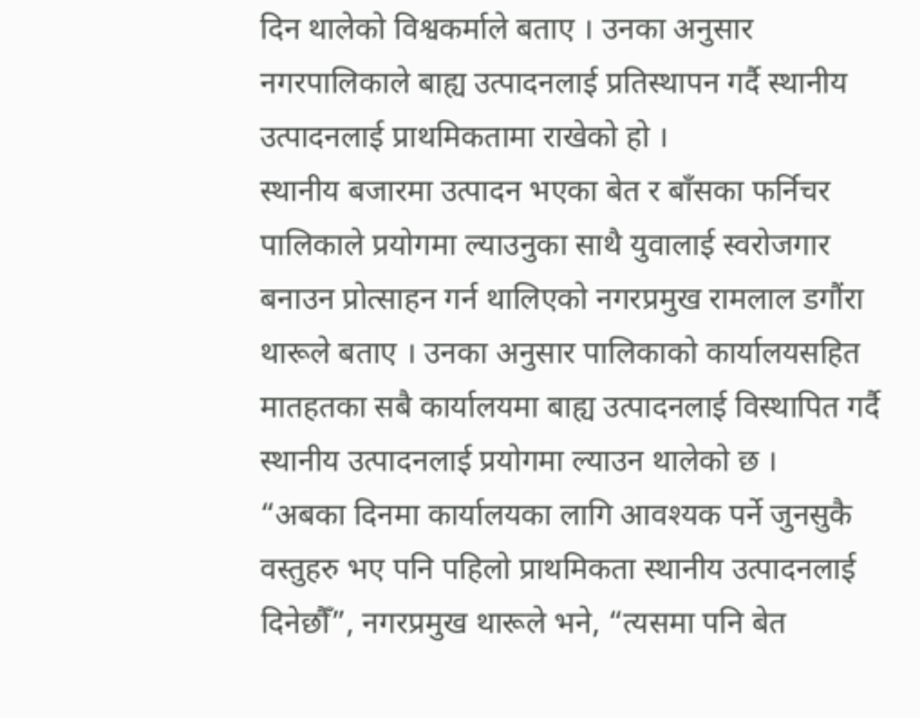दिन थालेको विश्वकर्माले बताए । उनका अनुसार नगरपालिकाले बाह्य उत्पादनलाई प्रतिस्थापन गर्दै स्थानीय उत्पादनलाई प्राथमिकतामा राखेको हो ।
स्थानीय बजारमा उत्पादन भएका बेत र बाँसका फर्निचर पालिकाले प्रयोगमा ल्याउनुका साथै युवालाई स्वरोजगार बनाउन प्रोत्साहन गर्न थालिएको नगरप्रमुख रामलाल डगौंरा थारूले बताए । उनका अनुसार पालिकाको कार्यालयसहित मातहतका सबै कार्यालयमा बाह्य उत्पादनलाई विस्थापित गर्दै स्थानीय उत्पादनलाई प्रयोगमा ल्याउन थालेको छ ।
“अबका दिनमा कार्यालयका लागि आवश्यक पर्ने जुनसुकै वस्तुहरु भए पनि पहिलो प्राथमिकता स्थानीय उत्पादनलाई दिनेछौँ”, नगरप्रमुख थारूले भने, “त्यसमा पनि बेत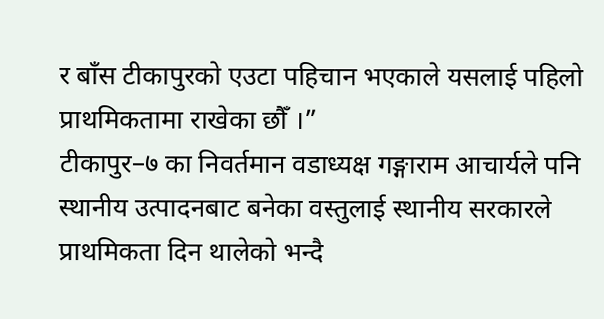र बाँस टीकापुरको एउटा पहिचान भएकाले यसलाई पहिलो प्राथमिकतामा राखेका छौँ ।”
टीकापुर–७ का निवर्तमान वडाध्यक्ष गङ्गाराम आचार्यले पनि स्थानीय उत्पादनबाट बनेका वस्तुलाई स्थानीय सरकारले प्राथमिकता दिन थालेको भन्दै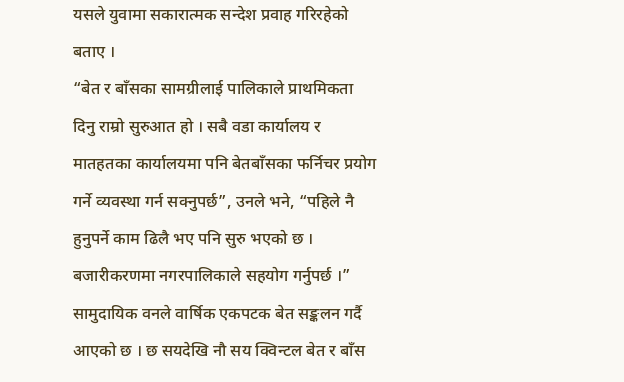यसले युवामा सकारात्मक सन्देश प्रवाह गरिरहेको बताए ।
“बेत र बाँसका सामग्रीलाई पालिकाले प्राथमिकता दिनु राम्रो सुरुआत हो । सबै वडा कार्यालय र मातहतका कार्यालयमा पनि बेतबाँसका फर्निचर प्रयोग गर्ने व्यवस्था गर्न सक्नुपर्छ”, उनले भने, “पहिले नै हुनुपर्ने काम ढिलै भए पनि सुरु भएको छ । बजारीकरणमा नगरपालिकाले सहयोग गर्नुपर्छ ।”
सामुदायिक वनले वार्षिक एकपटक बेत सङ्कलन गर्दै आएको छ । छ सयदेखि नौ सय क्विन्टल बेत र बाँस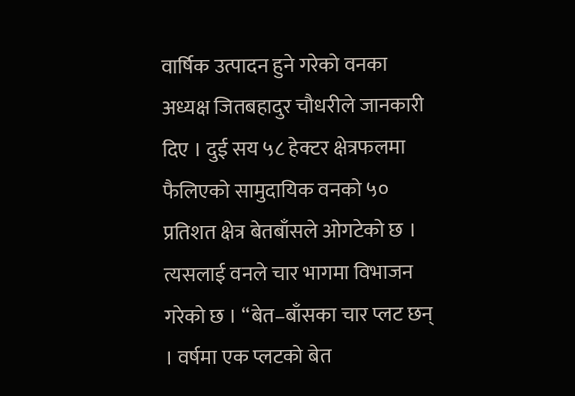वार्षिक उत्पादन हुने गरेको वनका अध्यक्ष जितबहादुर चौधरीले जानकारी दिए । दुई सय ५८ हेक्टर क्षेत्रफलमा फैलिएको सामुदायिक वनको ५० प्रतिशत क्षेत्र बेतबाँसले ओगटेको छ । त्यसलाई वनले चार भागमा विभाजन गरेको छ । “बेत–बाँसका चार प्लट छन् । वर्षमा एक प्लटको बेत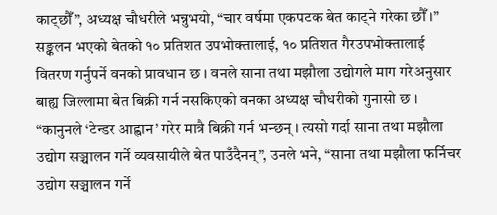काट्छौँ”, अध्यक्ष चौधरीले भन्नुभयो, “चार वर्षमा एकपटक बेत काट्ने गरेका छौँ ।”
सङ्कलन भएको बेतको १० प्रतिशत उपभोक्तालाई, १० प्रतिशत गैरउपभोक्तालाई वितरण गर्नुपर्ने वनको प्रावधान छ । वनले साना तथा मझौला उद्योगले माग गरेअनुसार बाह्य जिल्लामा बेत बिक्री गर्न नसकिएको वनका अध्यक्ष चौधरीको गुनासो छ । “कानुनले ‘टेन्डर आह्वान’ गरेर मात्रै बिक्री गर्न भन्छन् । त्यसो गर्दा साना तथा मझौला उद्योग सञ्चालन गर्ने व्यवसायीले बेत पाउँदैनन्”, उनले भने, “साना तथा मझौला फर्निचर उद्योग सञ्चालन गर्ने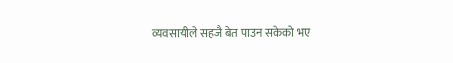व्यवसायीले सहजै बेत पाउन सकेको भए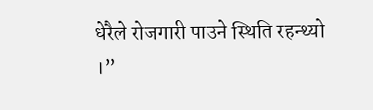धेरैले रोजगारी पाउने स्थिति रहन्थ्यो ।”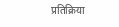प्रतिक्रिया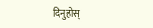दिनुहोस्